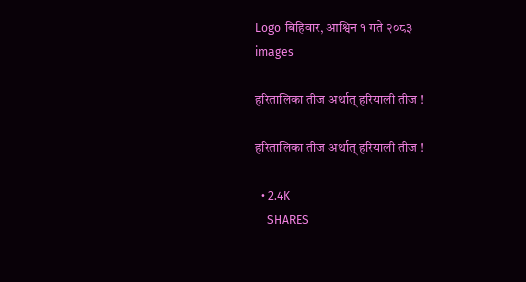Logo बिहिवार, आश्विन १ गते २०८३
images

हरितालिका तीज अर्थात् हरियाली तीज !

हरितालिका तीज अर्थात् हरियाली तीज !

  • 2.4K
    SHARES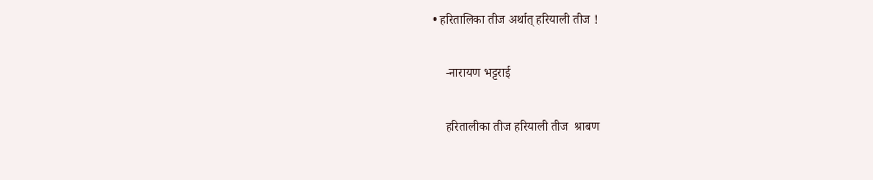• हरितालिका तीज अर्थात् हरियाली तीज !

    -नारायण भट्टराई

    हरितालीका तीज हरियाली तीज  श्राबण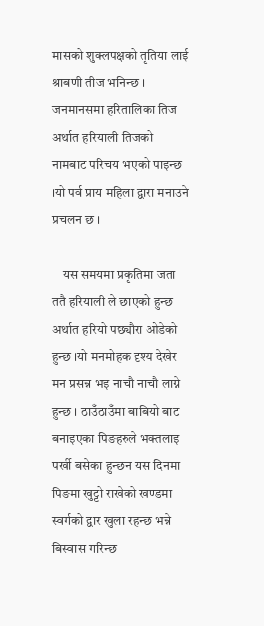मासको शुक्लपक्षको तृतिया लाई श्राबणी तीज भनिन्छ । जनमानसमा हरितालिका तिज अर्थात हरियाली तिजको नामबाट परिचय भएको पाइन्छ ।यो पर्व प्राय महिला द्वारा मनाउने प्रचलन छ ।

    यस समयमा प्रकृतिमा जता ततै हरियाली ले छाएको हुन्छ अर्थात हरियो पछ्यौरा ओडेको हुन्छ ।यो मनमोहक दृश्य देखेर मन प्रसन्न भइ नाचौ नाचौ लाग्ने हुन्छ । ठाउँठाउँमा बाबियो बाट बनाइएका पिङहरुले भक्तलाइ पर्खी बसेका हुन्छन यस दिनमा पिङमा खुट्टो राखेको खण्डमा स्वर्गको द्वार खुला रहन्छ भन्ने बिस्वास गरिन्छ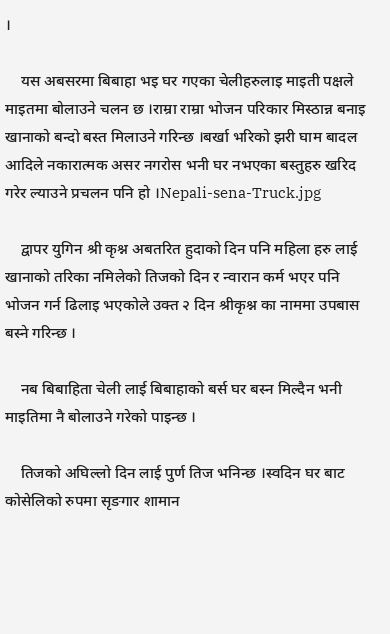।

    यस अबसरमा बिबाहा भइ घर गएका चेलीहरुलाइ माइती पक्षले माइतमा बोलाउने चलन छ ।राम्रा राम्रा भोजन परिकार मिस्ठान्न बनाइ खानाको बन्दो बस्त मिलाउने गरिन्छ ।बर्खा भरिको झरी घाम बादल आदिले नकारात्मक असर नगरोस भनी घर नभएका बस्तुहरु खरिद गरेर ल्याउने प्रचलन पनि हो ।Nepali-sena-Truck.jpg

    द्वापर युगिन श्री कृश्न अबतरित हुदाको दिन पनि महिला हरु लाई खानाको तरिका नमिलेको तिजको दिन र न्वारान कर्म भएर पनि भोजन गर्न ढिलाइ भएकोले उक्त २ दिन श्रीकृश्न का नाममा उपबास बस्ने गरिन्छ ।

    नब बिबाहिता चेली लाई बिबाहाको बर्स घर बस्न मिल्दैन भनी माइतिमा नै बोलाउने गरेको पाइन्छ ।

    तिजको अघिल्लो दिन लाई पुर्ण तिज भनिन्छ ।स्वदिन घर बाट कोसेलिको रुपमा सृङगार शामान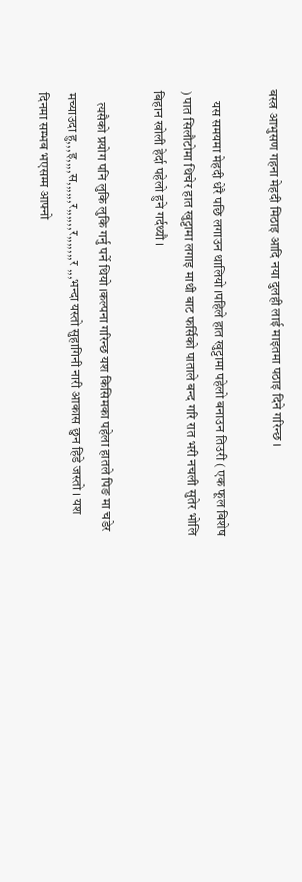बस्त्र आभुसण गहना मेहदी मिठाइ आदि नया दुलही लाई माइतमा पठाइ दिने गरिन्छ ।

    यस समयमा मेहदी धेरै पछि लगाउन थालियो ।पहिले हात खुट्टामा पहेलो बनाउन तिउरी ( एक फूल बिशेष ) पात सिलौटोमा थिचेर हात खुट्टामा लगाइ माथी बाट फर्सिको पाताले बन्द गरि रात भरी नचली सुतेर भोलि बिहान खोली हेर्दा पहेलो हुने गर्दथ्यौ ।

    त्यसैको प्रयोग पनि लुकि लुकि गर्नु पर्ने थियो ।कल्पना गरिन्छ यश किसिमका पहेला हातले पिङ मा चडेर मच्याउदा हु,,,इ,,,,स,,,,,,र,,,,,,र,,,,,,,र ,,,भन्दा यस्तो सुहागिनी नारी आकास छुन हिडे जस्तो । यश दिनमा सम्भब भएसम्म आफ्नो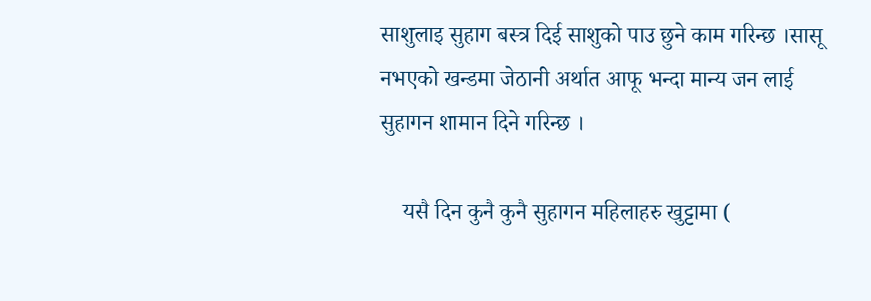साशुलाइ सुहाग बस्त्र दिई साशुको पाउ छुने काम गरिन्छ ।सासू नभएको खन्डमा जेठानी अर्थात आफू भन्दा मान्य जन लाई सुहागन शामान दिने गरिन्छ ।

    यसै दिन कुनै कुनै सुहागन महिलाहरु खुट्टामा (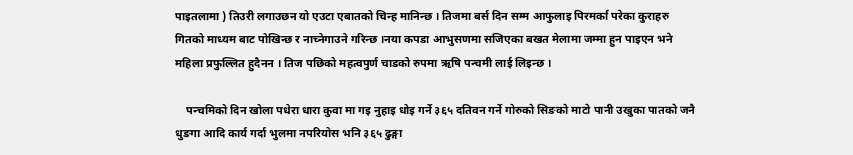पाइतलामा ) तिउरी लगाउछन यो एउटा एबातको चिन्ह मानिन्छ । तिजमा बर्स दिन सम्म आफुलाइ पिरमर्का परेका कुराहरु गितको माध्यम बाट पोखिन्छ र नाच्नेगाउने गरिन्छ ।नया कपडा आभुसणमा सजिएका बखत मेलामा जम्मा हुन पाइएन भने महिला प्रफुल्लित हुदैनन । तिज पछिको महत्वपुर्ण चाडको रुपमा ऋषि पन्चमी लाई लिइन्छ ।

    पन्चमिको दिन खोला पधेरा धारा कुवा मा गइ नुहाइ धोइ गर्ने ३६५ दतिवन गर्ने गोरुको सिङको माटो पानी उखुका पातको जनै धुङगा आदि कार्य गर्दा भुलमा नपरियोस भनि ३६५ ढुङ्गा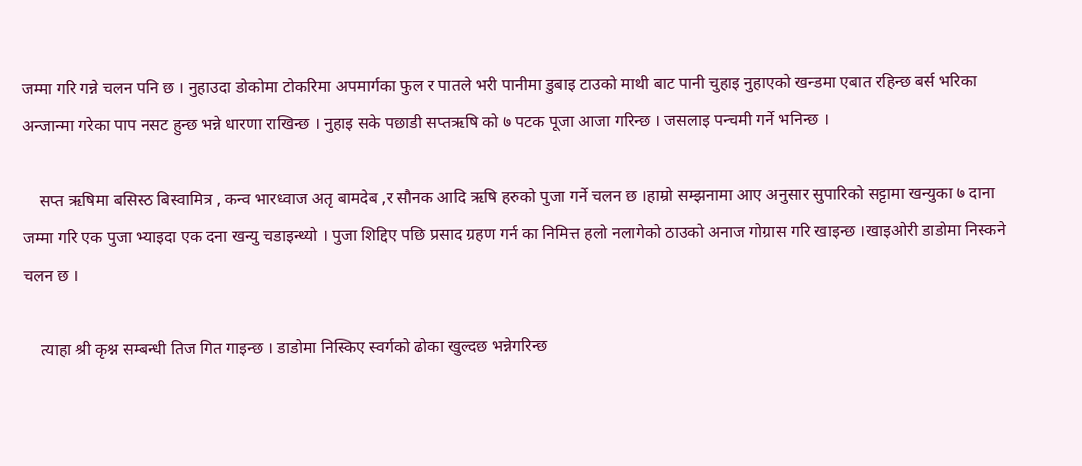जम्मा गरि गन्ने चलन पनि छ । नुहाउदा डोकोमा टोकरिमा अपमार्गका फुल र पातले भरी पानीमा डुबाइ टाउको माथी बाट पानी चुहाइ नुहाएको खन्डमा एबात रहिन्छ बर्स भरिका अन्जान्मा गरेका पाप नसट हुन्छ भन्ने धारणा राखिन्छ । नुहाइ सके पछाडी सप्तऋषि को ७ पटक पूजा आजा गरिन्छ । जसलाइ पन्चमी गर्ने भनिन्छ ।

    सप्त ऋषिमा बसिस्ठ बिस्वामित्र , कन्व भारध्वाज अतृ बामदेब ,र सौनक आदि ऋषि हरुको पुजा गर्ने चलन छ ।हाम्रो सम्झनामा आए अनुसार सुपारिको सट्टामा खन्युका ७ दाना जम्मा गरि एक पुजा भ्याइदा एक दना खन्यु चडाइन्थ्यो । पुजा शिद्दिए पछि प्रसाद ग्रहण गर्न का निमित्त हलो नलागेको ठाउको अनाज गोग्रास गरि खाइन्छ ।खाइओरी डाडोमा निस्कने चलन छ ।

    त्याहा श्री कृश्न सम्बन्धी तिज गित गाइन्छ । डाडोमा निस्किए स्वर्गको ढोका खुल्दछ भन्नेगरिन्छ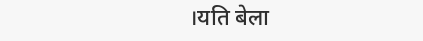।यति बेला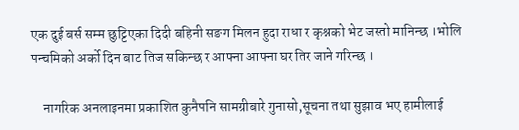एक दुई बर्स सम्म छुट्टिएका दिदी बहिनी सङग मिलन हुदा राधा र कृश्नको भेट जस्तो मानिन्छ ।भोलि पन्चमिको अर्को दिन बाट तिज सकिन्छ र आफ्ना आफ्ना घर तिर जाने गरिन्छ ।

    नागरिक अनलाइनमा प्रकाशित कुनैपनि सामग्रीबारे गुनासो,सूचना तथा सुझाव भए हामीलाई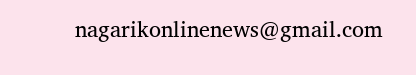nagarikonlinenews@gmail.com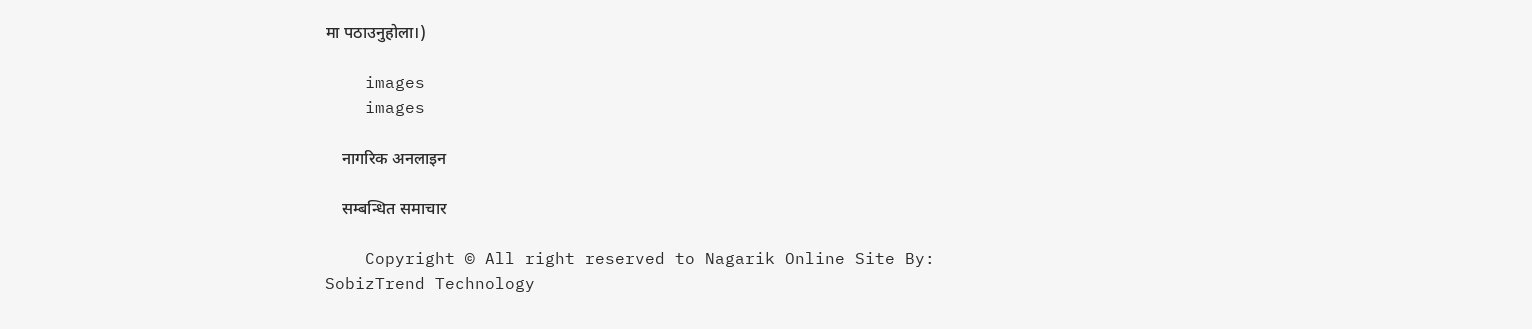मा पठाउनुहोला।)

    images
    images

    नागरिक अनलाइन

    सम्बन्धित समाचार

    Copyright © All right reserved to Nagarik Online Site By: SobizTrend Technology